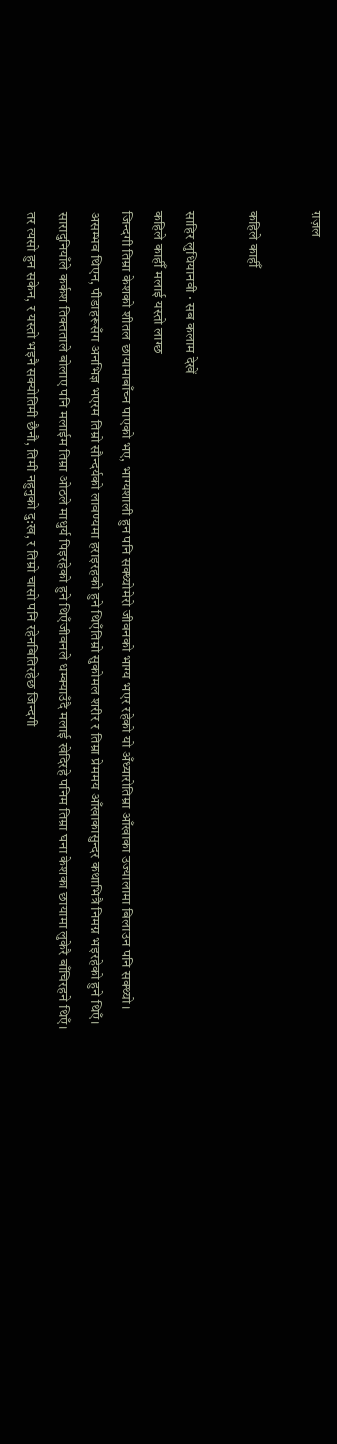ग़ज़ल

कहिले काहीँ

साहिर लुधियानवी · सब कलाम देखें
कहिले काहीँ मलाई यस्तो लाग्छ
जिन्दगी तिम्रा केशको शीतल छायामाबाँच्न पाएको भए, भाग्यशाली हुन पनि सक्थ्योमेरो जीवनको भाग्य भएर रहेको यो अँध्यारोतिम्रा आँखाका उज्यालामा बिलाउन पनि सक्थ्यो।
असम्भव थिएन, पीडाहरूसँग अनभिज्ञ भएरम तिम्रो सौन्दर्यको लावण्यमा हराइरहको हुने थिएँतिम्रो सुकोमल शरीर र तिम्रा प्रेममय आँखाकासुन्दर कथाभित्रै निमग्न भइरहेको हुने थिएँ।
सारादुनियाँले कर्कश तिक्तताले बोलाए पनि मलाईम तिम्रा ओठले माधुर्य पिइरहेको हुने थिएँजीवनले धम्क्याउँदै मलाई खेदिरहे पनिम तिम्रा घना केशका छायामा लुकेरै बाँचिरहने थिएँ।
तर त्यसो हुन सकेन, र यस्तो भइनै सक्योतिमी छैनौ, तिमी नहुनुको दु:ख, र तिम्रो चासो पनि रहेनबितिरहेछ जिन्दगी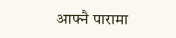आफ्नै पारामा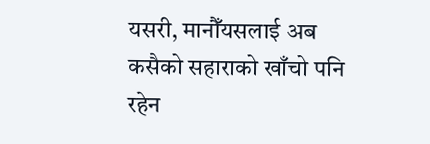यसरी, मानौँयसलाई अब कसैको सहाराको खाँचो पनि रहेन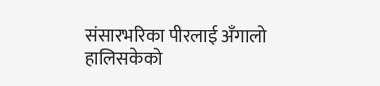संसारभरिका पीरलाई अँगालो हालिसकेको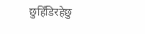छुहिँडिरहेछु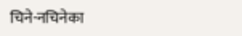चिने-नचिनेका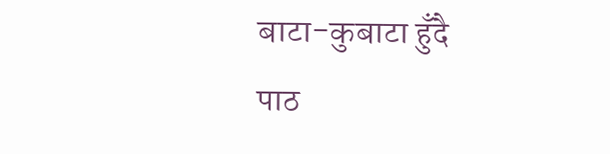बाटा-कुबाटा हुँदै
पाठ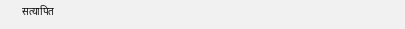सत्यापित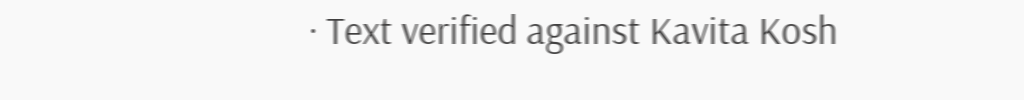· Text verified against Kavita Kosh